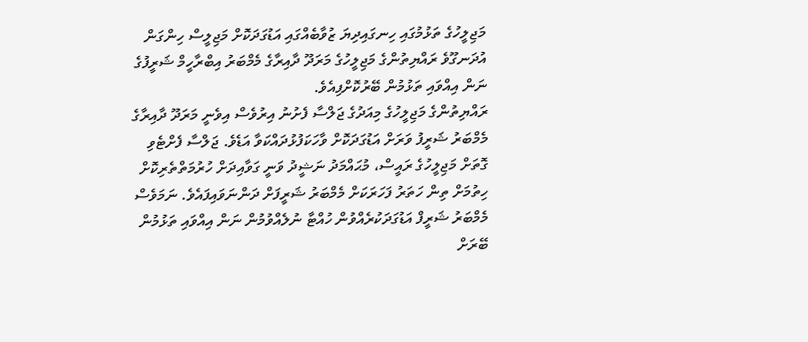މަޖިލީހުގެ ތަޅުމުގައި ހިނގައިދިޔަ ޒުވާބެއްގައި އަޑުގަދަކޮށް މަޖިލީސް ހިންގަން އުދަނގޫވެ ރައްޔިތުންގެ މަޖިލީހުގެ މަރަދޫ ދާއިރާގެ މެމްބަރު އިބްރާހީމް ޝަރީފުގެ ނަން އިއްވައި ތަޅުމުން ބޭރުކޮށްފިއެވެ.
ރައްޔިތުންގެ މަޖިލީހުގެ މިއަދުގެ ޖަލްސާ ފެށުނު އިރުވެސް އިވެނީ މަރަދޫ ދާއިރާގެ މެމްބަރު ޝަރީފު ވަރަށް އަޑުގަދަކޮށް ވާހަކަފުޅުދައްކަވާ އަޑެވެ. ޖަލްސާ ފެށްޓެވި ގޮތަށް މަޖިލީހުގެ ރައީސް، މުޙައްމަދު ނަޝީދު ވަނީ ގަވާއިދަށް ހުރުމަތްތެރިކޮށް ހިތުމަށް ތިން ހަތަރު ފަހަރަކަށް މެމްބަރު ޝަރީފަށް ދަންނަވައިފައެވެ. ނަމަވެސް މެމްބަރު ޝަރީފް އަޑުގަދަކުރެއްވުން ހުއްޓާ ނުލެއްވުމުން ނަން އިއްވައި ތަޅުމުން ބޭރަށް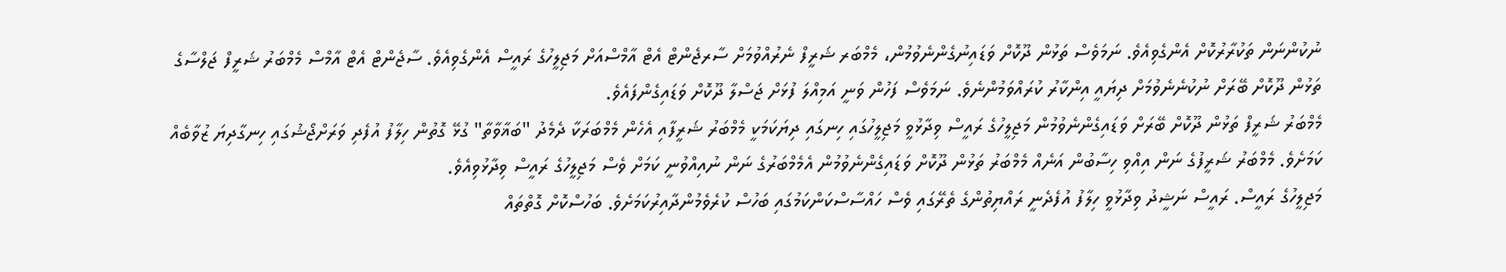ނުކުންނަން ތަކުރާރުކޮށް އެންގެވިއެވެ. ނަމަވެސް ތަޅުން ދޫކޮށް ވަޑައިނުގެންނެވުމުން، މެމްބަރ ޝަރީފް ނެރުއްވުމަށް ސާރޖެންޓް އެޓް އާމްސްއަށް މަޖިލީހުގެ ރައީސް އެންގެވިއެވެ. ސާޖެންޓް އެޓް އާމްސް މެމްބަރު ޝަރީފް ޖަލްސާގެ ތަޅުން ދޫކޮށް ބޭރަށް ނުކުނެނެވުމަށް ދިޔައީ އިންކާރު ކުރައްވަމުންނެވެ. ނަމަވެސް ފަހުން ވަނީ އަމިއްލަ ފުޅަށް ޖަސްލާ ދޫކޮށް ވަޑައިގެންފައެވެ.
މެމްބަރު ޝަރީފް ތަޅުން ދޫކޮށް ބޭރަށް ވަޑައިގެންނެވުމުން މަޖިލީހުގެ ރައީސް ވިދާޅުވީ މަޖިލީހުގައި ހިނގައި ދިޔަކަމަކީ މެމްބަރު ޝަރީފާއި އެހެން މެމްބަރަކާ ދެމެދު "ބަޣާވާތާ" ގުޅޭ ގޮތުން ހިލާފު އުފެދި ވަރަށްޖޯޝުގައި ހިނގާދިޔަ ޒުވާބެއް ކަމަށެވެ. މެމްބަރު ޝަރީފުގެ ނަން އިއްވި ހިސާބުން އަނެއް މެމްބަރު ތަޅުން ދޫކޮށް ވަޑައިގެންނެވުމުން އެމެމްބަރުގެ ނަން ނުއިއްވުނީ ކަމަށް ވެސް މަޖިލީހުގެ ރައީސް ވިދާޅުވިއެވެ.
މަޖިލީހުގެ ރައީސް. ރައީސް ނަޝީދު ވިދާޅުވީ ހިލާފު އުފެދެނީ ރައްޔިތުންގެ ތެރޭގައި ވެސް ހައްސާސްކަންކަމުގައި ބަހުސް ކުރެވެމުންދާއިރުކަމަށެވެ. ބަހުސްކޮށް ގޮތްތައް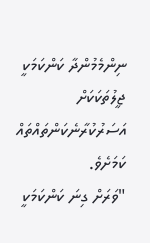ނިންމެމުންދާ ކަންކަމަކީ ޖީލުތަކަކަށް އަސަރުކުރާނެކަންތައްތައް ކަމަށެވެ.
"ވަރަށް ގިނަ ކަންކަމަކީ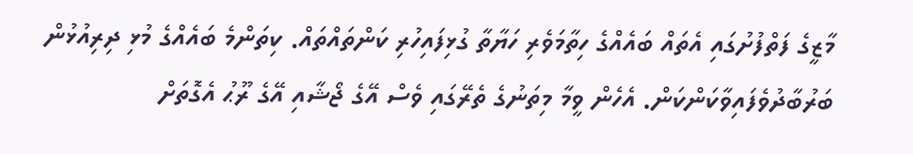މާޒީގެ ފަތްފުށުގައި އެތައް ބައެއްގެ ހިތާމަވެރި ހަޔާތާ ގުޅިފައިހުރި ކަންތައްތައް. ކިތަންމެ ބައެއްގެ މުޅި ދިރިއުޅުން ބަރުބާދުވެފައިވާކަންކަން. އެހެން ވީމާ މިތަނުގެ ތެރޭގައި ވެސް އޭގެ ޖޯޝާއި އޭގެ ރޫޙު އެގޮތަށް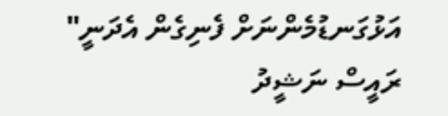އަޅުގަނޑުމެންނަށް ފެނިގެން އެދަނީ" ރައީސް ނަޝީދު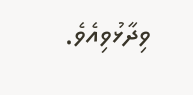ވިދާޅުވިއެވެ.